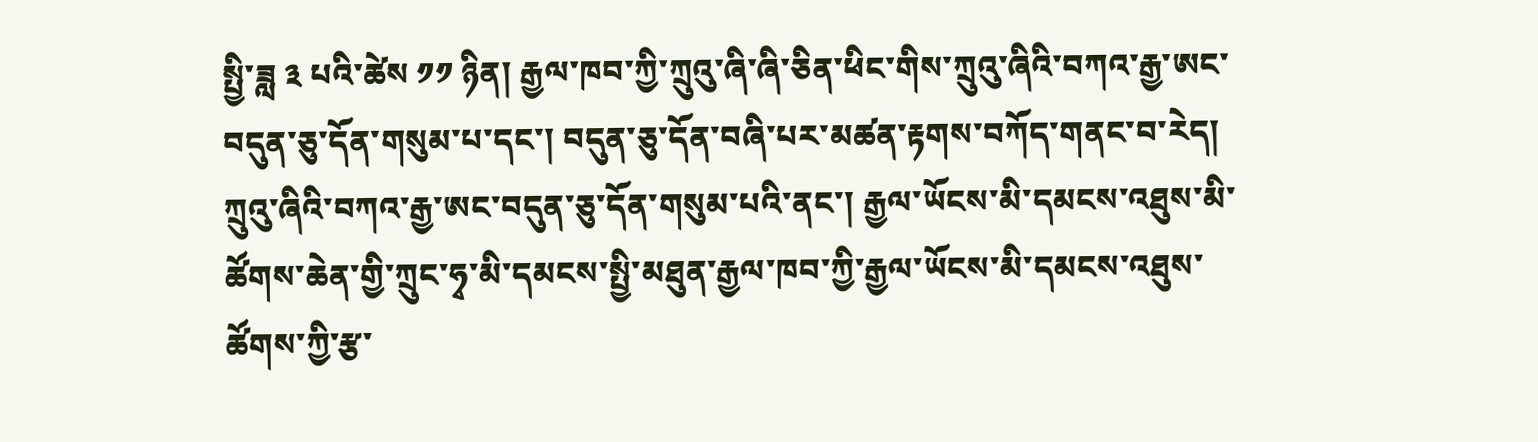སྤྱི་ཟླ ༣ པའི་ཚེས ༡༡ ཉིན། རྒྱལ་ཁབ་ཀྱི་ཀྲུའུ་ཞི་ཞི་ཅིན་ཕིང་གིས་ཀྲུའུ་ཞིའི་བཀའ་རྒྱ་ཨང་བདུན་ཅུ་དོན་གསུམ་པ་དང་། བདུན་ཅུ་དོན་བཞི་པར་མཚན་རྟགས་བཀོད་གནང་བ་རེད།
ཀྲུའུ་ཞིའི་བཀའ་རྒྱ་ཨང་བདུན་ཅུ་དོན་གསུམ་པའི་ནང་། རྒྱལ་ཡོངས་མི་དམངས་འཐུས་མི་ཚོགས་ཆེན་གྱི་ཀྲུང་ཧྭ་མི་དམངས་སྤྱི་མཐུན་རྒྱལ་ཁབ་ཀྱི་རྒྱལ་ཡོངས་མི་དམངས་འཐུས་ཚོགས་ཀྱི་རྩ་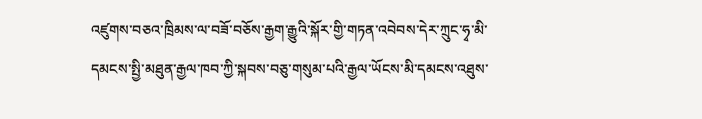འཛུགས་བཅའ་ཁྲིམས་ལ་བཟོ་བཅོས་རྒྱག་རྒྱུའི་སྐོར་གྱི་གཏན་འབེབས་དེར་ཀྲུང་ཧྭ་མི་དམངས་སྤྱི་མཐུན་རྒྱལ་ཁབ་ཀྱི་སྐབས་བཅུ་གསུམ་པའི་རྒྱལ་ཡོངས་མི་དམངས་འཐུས་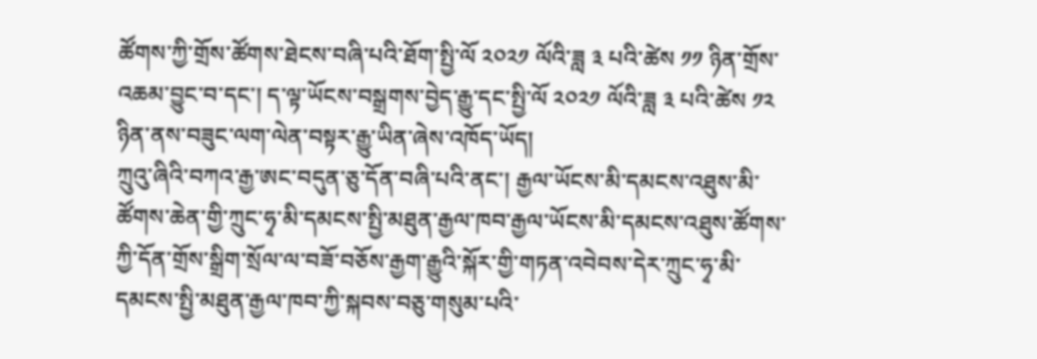ཚོགས་ཀྱི་གྲོས་ཚོགས་ཐེངས་བཞི་པའི་ཐོག་སྤྱི་ལོ ༢༠༢༡ ལོའི་ཟླ ༣ པའི་ཚེས ༡༡ ཉིན་གྲོས་འཆམ་བྱུང་བ་དང་། ད་ལྟ་ཡོངས་བསྒྲགས་བྱེད་རྒྱུ་དང་སྤྱི་ལོ ༢༠༢༡ ལོའི་ཟླ ༣ པའི་ཚེས ༡༢ ཉིན་ནས་བཟུང་ལག་ལེན་བསྟར་རྒྱུ་ཡིན་ཞེས་འཁོད་ཡོད།
ཀྲུའུ་ཞིའི་བཀའ་རྒྱ་ཨང་བདུན་ཅུ་དོན་བཞི་པའི་ནང་། རྒྱལ་ཡོངས་མི་དམངས་འཐུས་མི་ཚོགས་ཆེན་གྱི་ཀྲུང་ཧྭ་མི་དམངས་སྤྱི་མཐུན་རྒྱལ་ཁབ་རྒྱལ་ཡོངས་མི་དམངས་འཐུས་ཚོགས་ཀྱི་དོན་གྲོས་སྒྲིག་སྲོལ་ལ་བཟོ་བཅོས་རྒྱག་རྒྱུའི་སྐོར་གྱི་གཏན་འབེབས་དེར་ཀྲུང་ཧྭ་མི་དམངས་སྤྱི་མཐུན་རྒྱལ་ཁབ་ཀྱི་སྐབས་བཅུ་གསུམ་པའི་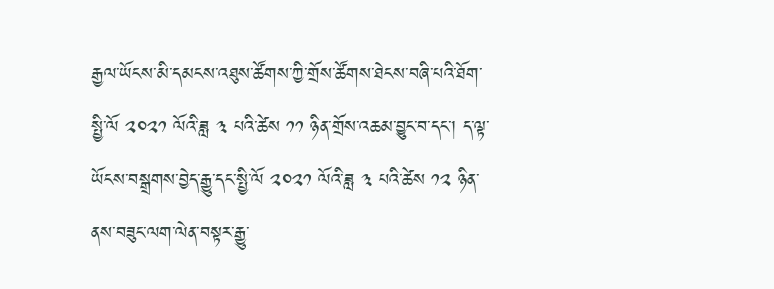རྒྱལ་ཡོངས་མི་དམངས་འཐུས་ཚོགས་ཀྱི་གྲོས་ཚོགས་ཐེངས་བཞི་པའི་ཐོག་སྤྱི་ལོ ༢༠༢༡ ལོའི་ཟླ ༣ པའི་ཚེས ༡༡ ཉིན་གྲོས་འཆམ་བྱུང་བ་དང་། ད་ལྟ་ཡོངས་བསྒྲགས་བྱེད་རྒྱུ་དང་སྤྱི་ལོ ༢༠༢༡ ལོའི་ཟླ ༣ པའི་ཚེས ༡༢ ཉིན་ནས་བཟུང་ལག་ལེན་བསྟར་རྒྱུ་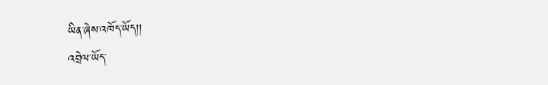ཡིན་ཞེས་འཁོད་ཡོད།།
འབྲེལ་ཡོད་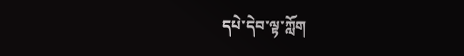དཔེ་དེབ་ལྟ་ཀློག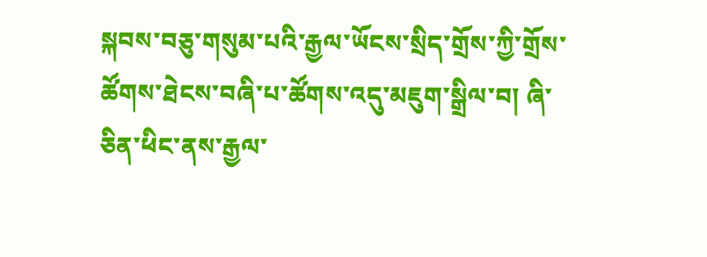སྐབས་བཅུ་གསུམ་པའི་རྒྱལ་ཡོངས་སྲིད་གྲོས་ཀྱི་གྲོས་ཚོགས་ཐེངས་བཞི་པ་ཚོགས་འདུ་མཇུག་སྒྲིལ་བ། ཞི་ཅིན་ཕིང་ནས་རྒྱལ་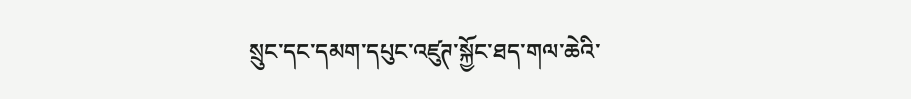སྲུང་དང་དམག་དཔུང་འཛུཊ་སྐྱོང་ཐད་གལ་ཆེའི་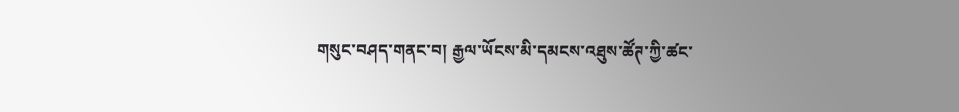གསུང་བཤད་གནང་བ། རྒྱལ་ཡོངས་མི་དམངས་འཐུས་ཚོཊ་ཀྱི་ཚང་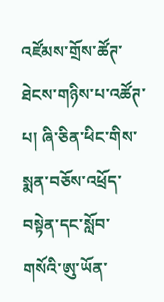འཛོམས་གྲོས་ཚོཊ་ཐེངས་གཉིས་པ་འཚོཊ་པ། ཞི་ཅིན་ཕིང་གིས་སྨན་བཅོས་འཕྲོད་བསྟེན་དང་སློབ་གསོའི་ཨུ་ཡོན་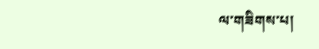ལ་གཟིགས་པ།